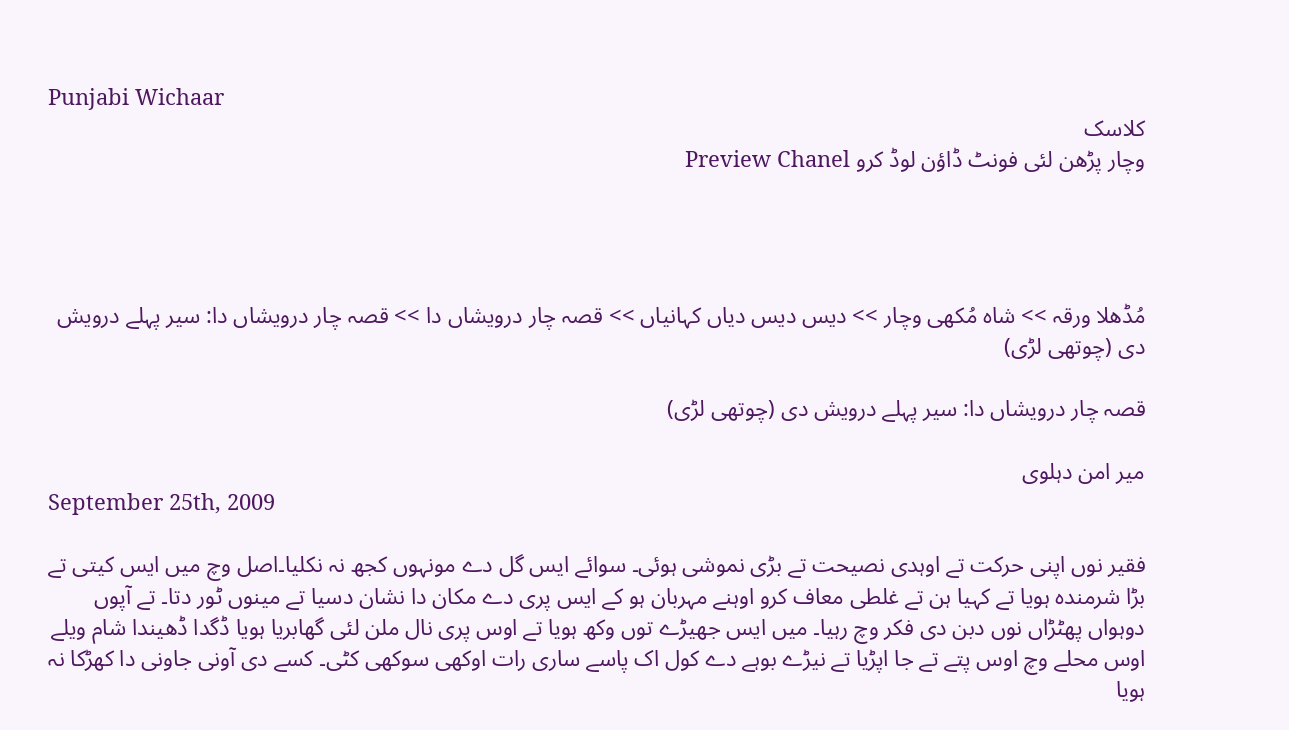Punjabi Wichaar
کلاسک
وچار پڑھن لئی فونٹ ڈاؤن لوڈ کرو Preview Chanel




مُڈھلا ورقہ >> شاہ مُکھی وچار >> دیس دیس دیاں کہانیاں >> قصہ چار درویشاں دا >> قصہ چار درویشاں دا: سیر پہلے درویش دی (چوتھی لڑی)

قصہ چار درویشاں دا: سیر پہلے درویش دی (چوتھی لڑی)

میر امن دہلوی
September 25th, 2009

فقیر نوں اپنی حرکت تے اوہدی نصیحت تے بڑی نموشی ہوئی۔ سوائے ایس گل دے مونہوں کجھ نہ نکلیا۔اصل وچ میں ایس کیتی تے بڑا شرمندہ ہویا تے کہیا ہن تے غلطی معاف کرو اوہنے مہربان ہو کے ایس پری دے مکان دا نشان دسیا تے مینوں ٹور دتا۔ تے آپوں دوہواں پھٹڑاں نوں دبن دی فکر وچ رہیا۔ میں ایس جھیڑے توں وکھ ہویا تے اوس پری نال ملن لئی گھابریا ہویا ڈگدا ڈھیندا شام ویلے اوس محلے وچ اوس پتے تے جا اپڑیا تے نیڑے بوہے دے کول اک پاسے ساری رات اوکھی سوکھی کٹی۔ کسے دی آونی جاونی دا کھڑکا نہ ہویا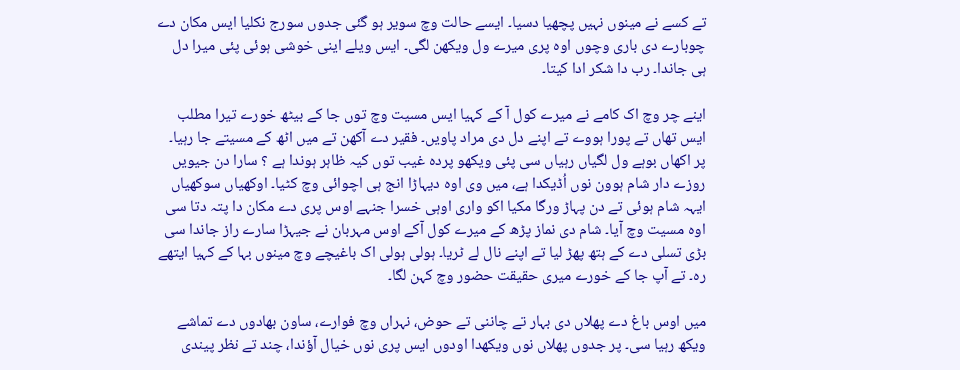تے کسے نے مینوں نہیں پچھیا دسیا۔ ایسے حالت وچ سویر ہو گئی جدوں سورج نکلیا ایس مکان دے چوبارے دی باری وچوں اوہ پری میرے ول ویکھن لگی۔ ایس ویلے اینی خوشی ہوئی پئی میرا دل ہی جاندا۔ رب دا شکر ادا کیتا۔

اینے چر وچ اک کامے نے میرے کول آ کے کہیا ایس مسیت وچ توں جا کے بیٹھ خورے تیرا مطلب ایس تھاں تے پورا ہووے تے اپنے دل دی مراد پاویں۔ فقیر دے آکھن تے میں اٹھ کے مسیتے جا رہیا۔ پر اکھاں بوہے ول لگیاں رہیاں سی پئی ویکھو پردہ غیب توں کیہ ظاہر ہوندا ہے ؟ سارا دن جیویں روزے دار شام ہوون نوں اُڈیکدا ہے، میں وی اوہ دیہاڑا انج ہی اچوائی وچ کٹیا۔ اوکھیاں سوکھیاں ایہہ شام ہوئی تے دن پہاڑ ورگا مکیا اکو واری اوہی خسرا جنہے اوس پری دے مکان دا پتہ دتا سی اوہ مسیت وچ آیا۔ شام دی نماز پڑھ کے میرے کول آکے اوس مہربان نے جیہڑا سارے راز جاندا سی بڑی تسلی دے کے ہتھ پھڑ لیا تے اپنے نال لے ٹریا۔ ہولی ہولی اک باغیچے وچ مینوں بہا کے کہیا ایتھے رہ۔ تے آپ جا کے خورے میری حقیقت حضور وچ کہن لگا۔

میں اوس باغ دے پھلاں دی بہار تے چاننی تے حوض، نہراں وچ فوارے، ساون بھادوں دے تماشے ویکھ رہیا سی۔ پر جدوں پھلاں نوں ویکھدا اودوں ایس پری نوں خیال آؤندا، چند تے نظر پیندی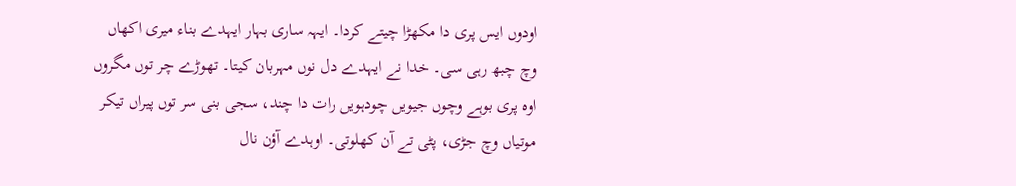اودوں ایس پری دا مکھڑا چیتے کردا۔ ایہہ ساری بہار ایہدے بناء میری اکھاں وچ چبھ رہی سی۔ خدا نے ایہدے دل نوں مہربان کیتا۔ تھوڑے چر توں مگروں اوہ پری بوہے وچوں جیویں چودہویں رات دا چند، سجی بنی سر توں پیراں تیکر موتیاں وچ جڑی، پٹی تے آن کھلوتی۔ اوہدے آؤن نال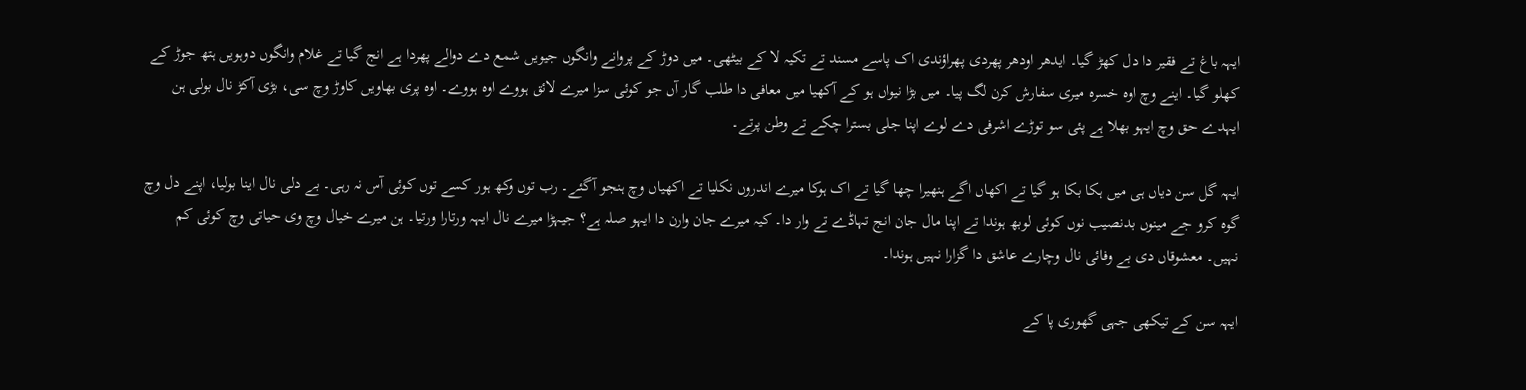ایہہ باغ تے فقیر دا دل کھڑ گیا۔ ایدھر اودھر پھردی پھراؤندی اک پاسے مسند تے تکیہ لا کے بیٹھی۔ میں دوڑ کے پروانے وانگوں جیویں شمع دے دوالے پھردا ہے انج گیا تے غلام وانگوں دوہویں ہتھ جوڑ کے کھلو گیا۔ اینے وچ اوہ خسرہ میری سفارش کرن لگ پیا۔ میں بڑا نیواں ہو کے آکھیا میں معافی دا طلب گار آں جو کوئی سزا میرے لائق ہووے اوہ ہووے۔ اوہ پری بھاویں کاوڑ وچ سی، بڑی آکڑ نال بولی ہن ایہدے حق وچ ایہو بھلا ہے پئی سو توڑے اشرفی دے لوے اپنا جلی بسترا چکے تے وطن پرتے۔

ایہہ گل سن دیاں ہی میں ہکا بکا ہو گیا تے اکھاں اگے ہنھیرا چھا گیا تے اک ہوکا میرے اندروں نکلیا تے اکھیاں وچ ہنجو آگئے۔ رب توں وکھ ہور کسے توں کوئی آس نہ رہی۔ بے دلی نال اینا بولیا، اپنے دل وچ گوہ کرو جے مینوں بدنصیب نوں کوئی لوبھ ہوندا تے اپنا مال جان انج تہاڈے تے وار دا۔ کیہ میرے جان وارن دا ایہو صلہ ہے؟ جیہڑا میرے نال ایہہ ورتارا ورتیا۔ ہن میرے خیال وچ وی حیاتی وچ کوئی کم نہیں۔ معشوقاں دی بے وفائی نال وچارے عاشق دا گزارا نہیں ہوندا۔

ایہہ سن کے تیکھی جہی گھوری پا کے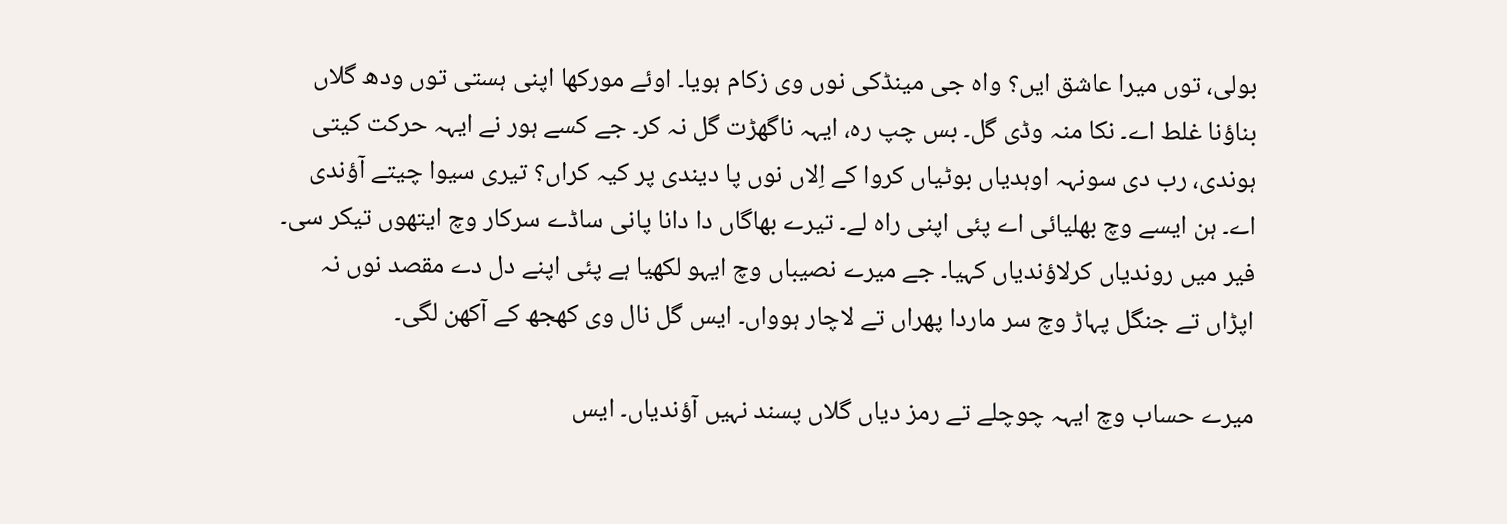بولی، توں میرا عاشق ایں؟ واہ جی مینڈکی نوں وی زکام ہویا۔ اوئے مورکھا اپنی ہستی توں ودھ گلاں بناؤنا غلط اے۔ نکا منہ وڈی گل۔ بس چپ رہ، ایہہ ناگھڑت گل نہ کر۔ جے کسے ہور نے ایہہ حرکت کیتی ہوندی، رب دی سونہہ اوہدیاں بوٹیاں کروا کے اِلاں نوں پا دیندی پر کیہ کراں؟ تیری سیوا چیتے آؤندی اے۔ ہن ایسے وچ بھلیائی اے پئی اپنی راہ لے۔ تیرے بھاگاں دا دانا پانی ساڈے سرکار وچ ایتھوں تیکر سی۔ فیر میں روندیاں کرلاؤندیاں کہیا۔ جے میرے نصیباں وچ ایہو لکھیا ہے پئی اپنے دل دے مقصد نوں نہ اپڑاں تے جنگل پہاڑ وچ سر ماردا پھراں تے لاچار ہوواں۔ ایس گل نال وی کھجھ کے آکھن لگی۔

میرے حساب وچ ایہہ چوچلے تے رمز دیاں گلاں پسند نہیں آؤندیاں۔ ایس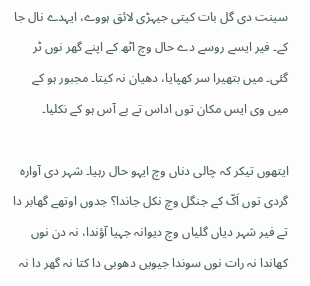سینت دی گل بات کیتی جیہڑی لائق ہووے، ایہدے نال جا کے۔ فیر ایسے روسے دے حال وچ اٹھ کے اپنے گھر نوں ٹر گئی۔ میں بتھیرا سر کھپایا، دھیان نہ کیتا۔ مجبور ہو کے میں وی ایس مکان توں اداس تے بے آس ہو کے نکلیا۔

ایتھوں تیکر کہ چالی دناں وچ ایہو حال رہیا۔ شہر دی آوارہ گردی توں اَکّ کے جنگل وچ نکل جاندا؟ جدوں اوتھے گھابر دا تے فیر شہر دیاں گلیاں وچ دیوانہ جہیا آؤندا، نہ دن نوں کھاندا نہ رات نوں سوندا جیویں دھوبی دا کتا نہ گھر دا نہ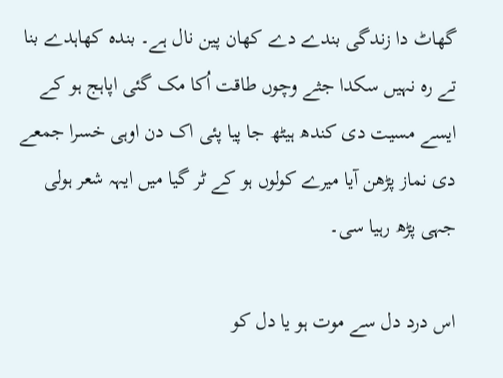گھاٹ دا زندگی بندے دے کھان پین نال ہے۔ بندہ کھاہدے بنا تے رہ نہیں سکدا جثے وچوں طاقت اُکا مک گئی اپاہج ہو کے ایسے مسیت دی کندھ ہیٹھ جا پیا پئی اک دن اوہی خسرا جمعے دی نماز پڑھن آیا میرے کولوں ہو کے ٹر گیا میں ایہہ شعر ہولی جہی پڑھ رہیا سی۔

اس درد دل سے موت ہو یا دل کو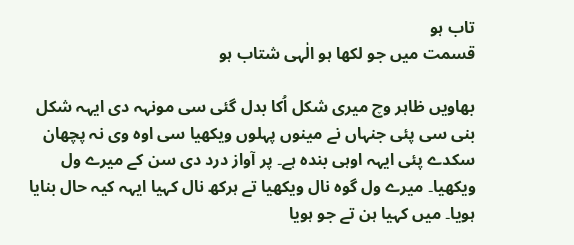تاب ہو
قسمت میں جو لکھا ہو الٰہی شتاب ہو

بھاویں ظاہر وچ میری شکل اُکا بدل گئی سی مونہہ دی ایہہ شکل بنی سی پئی جنہاں نے مینوں پہلوں ویکھیا سی اوہ وی نہ پچھان سکدے پئی ایہہ اوہی بندہ ہے۔ پر آواز درد دی سن کے میرے ول ویکھیا۔ میرے ول گوہ نال ویکھیا تے ہرکھ نال کہیا ایہہ کیہ حال بنایا ہویا۔ میں کہیا ہن تے جو ہویا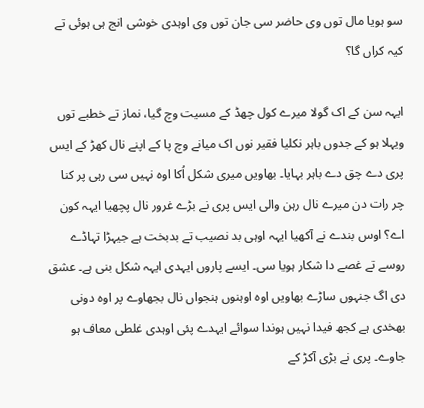سو ہویا مال توں وی حاضر سی جان توں وی اوہدی خوشی انج ہی ہوئی تے کیہ کراں گا؟

ایہہ سن کے اک گولا میرے کول چھڈ کے مسیت وچ گیا، نماز تے خطبے توں ویہلا ہو کے جدوں باہر نکلیا فقیر نوں اک میانے وچ پا کے اپنے نال کھڑ کے ایس پری دے چق دے باہر بہایا۔ بھاویں میری شکل اُکا اوہ نہیں سی رہی پر کنا چر رات دن میرے نال رہن والی ایس پری نے بڑے غرور نال پچھیا ایہہ کون اے؟ اوس بندے نے آکھیا ایہہ اوہی بد نصیب تے بدبخت ہے جیہڑا تہاڈے روسے تے غصے دا شکار ہویا سی۔ ایسے پاروں ایہدی ایہہ شکل بنی ہے۔ عشق دی اگ جنہوں ساڑے بھاویں اوہ اوہنوں ہنجواں نال بجھاوے پر اوہ دونی بھخدی ہے کجھ فیدا نہیں ہوندا سوائے ایہدے پئی اوہدی غلطی معاف ہو جاوے۔ پری نے بڑی آکڑ کے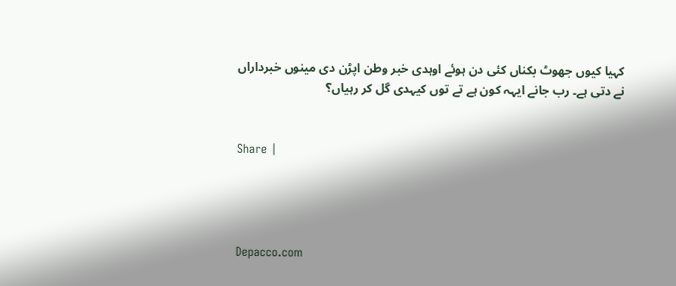کہیا کیوں جھوٹ بکناں کئی دن ہوئے اوہدی خبر وطن اپڑن دی مینوں خبرداراں نے دتی ہے۔ رب جانے ایہہ کون ہے تے توں کیہدی گل کر رہیاں؟


Share |




Depacco.com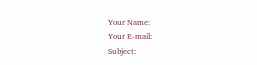Your Name:
Your E-mail:
Subject: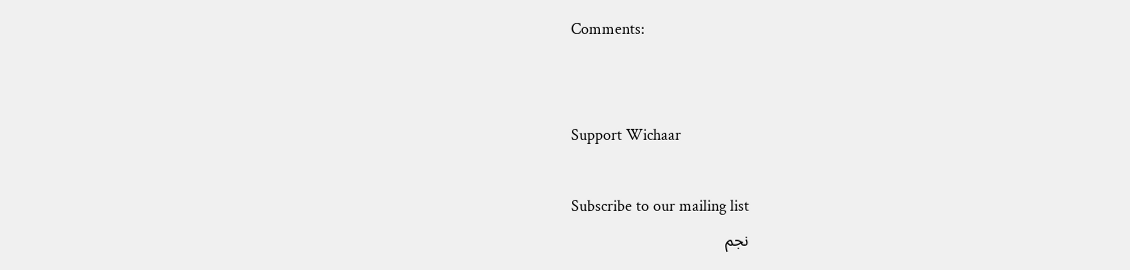Comments:


Support Wichaar

Subscribe to our mailing list
نجم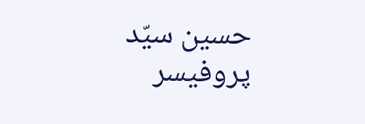حسین سیّد
پروفیسر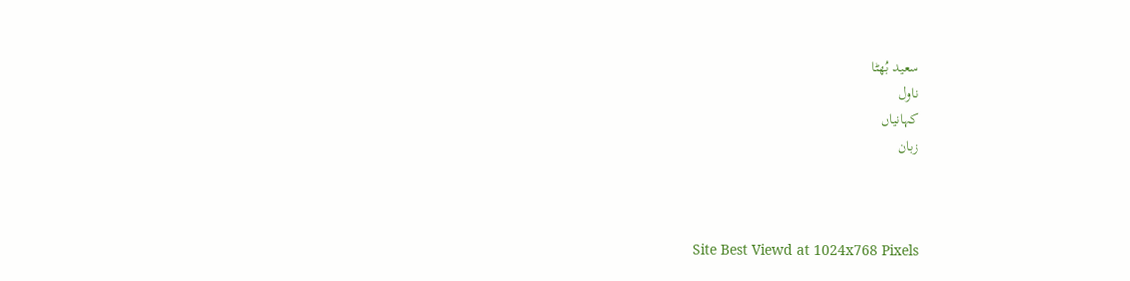سعید بُھٹا
ناول
کہانیاں
زبان



Site Best Viewd at 1024x768 Pixels